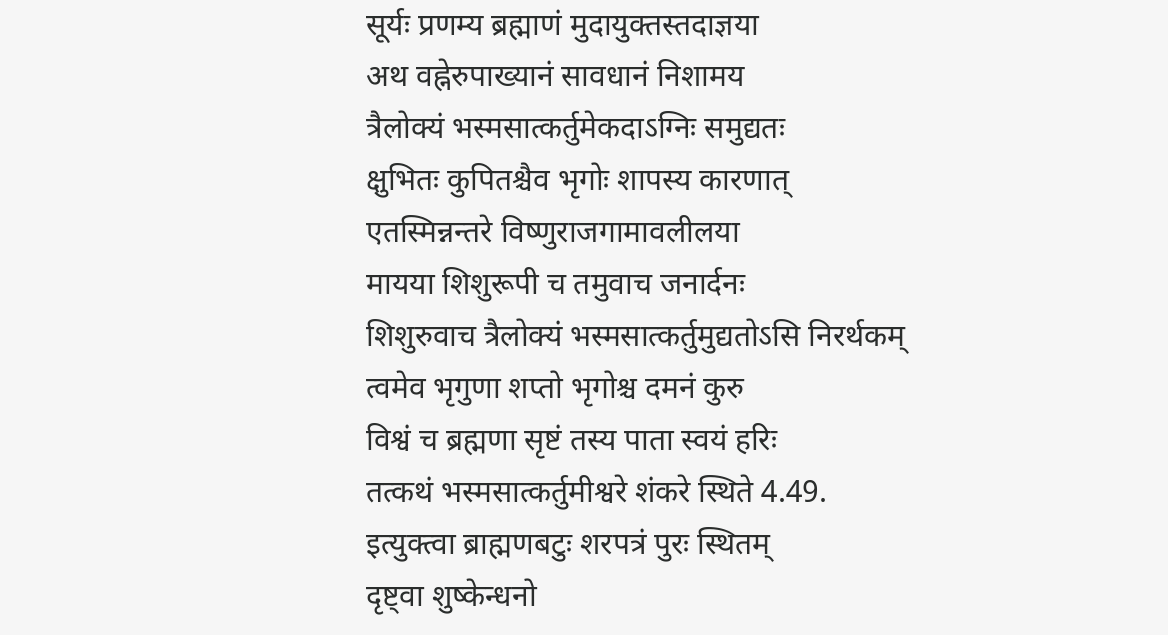सूर्यः प्रणम्य ब्रह्माणं मुदायुक्तस्तदाज्ञया
अथ वह्नेरुपाख्यानं सावधानं निशामय
त्रैलोक्यं भस्मसात्कर्तुमेकदाऽग्निः समुद्यतः
क्षुभितः कुपितश्चैव भृगोः शापस्य कारणात्
एतस्मिन्नन्तरे विष्णुराजगामावलीलया
मायया शिशुरूपी च तमुवाच जनार्दनः
शिशुरुवाच त्रैलोक्यं भस्मसात्कर्तुमुद्यतोऽसि निरर्थकम्
त्वमेव भृगुणा शप्तो भृगोश्च दमनं कुरु
विश्वं च ब्रह्मणा सृष्टं तस्य पाता स्वयं हरिः
तत्कथं भस्मसात्कर्तुमीश्वरे शंकरे स्थिते 4.49.
इत्युक्त्वा ब्राह्मणबटुः शरपत्रं पुरः स्थितम्
दृष्ट्वा शुष्केन्धनो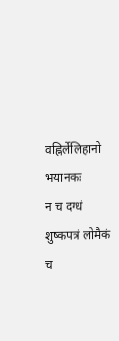वह्निर्लेलिहानो भयानकः
न च दग्धं शुष्कपत्रं लोमैकं च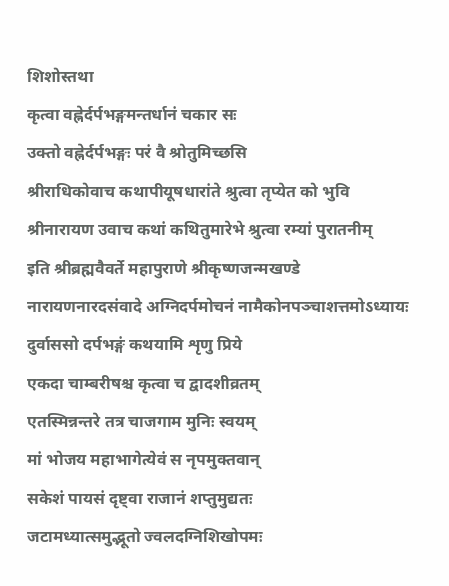शिशोस्तथा
कृत्वा वह्नेर्दर्पभङ्गमन्तर्धानं चकार सः
उक्तो वह्नेर्दर्पभङ्गः परं वै श्रोतुमिच्छसि
श्रीराधिकोवाच कथापीयूषधारांते श्रुत्वा तृप्येत को भुवि
श्रीनारायण उवाच कथां कथितुमारेभे श्रुत्वा रम्यां पुरातनीम्
इति श्रीब्रह्मवैवर्ते महापुराणे श्रीकृष्णजन्मखण्डे नारायणनारदसंवादे अग्निदर्पमोचनं नामैकोनपञ्चाशत्तमोऽध्यायः
दुर्वाससो दर्पभङ्गं कथयामि शृणु प्रिये
एकदा चाम्बरीषश्च कृत्वा च द्वादशीव्रतम्
एतस्मिन्नन्तरे तत्र चाजगाम मुनिः स्वयम्
मां भोजय महाभागेत्येवं स नृपमुक्तवान्
सकेशं पायसं दृष्ट्वा राजानं शप्तुमुद्यतः
जटामध्यात्समुद्भूतो ज्वलदग्निशिखोपमः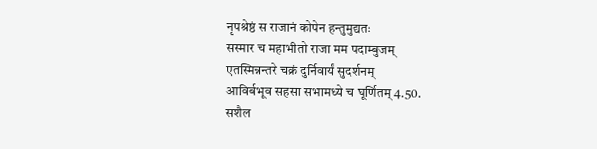नृपश्रेष्ठं स राजानं कोपेन हन्तुमुद्यतः
सस्मार च महाभीतो राजा मम पदाम्बुजम्
एतस्मिन्नन्तरे चक्रं दुर्निवार्यं सुदर्शनम्
आविर्बभूव सहसा सभामध्ये च घूर्णितम् 4.50.
सशैल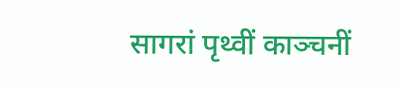सागरां पृथ्वीं काञ्चनीं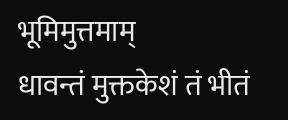भूमिमुत्तमाम्
धावन्तं मुक्तकेशं तं भीतं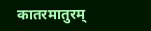कातरमातुरम्